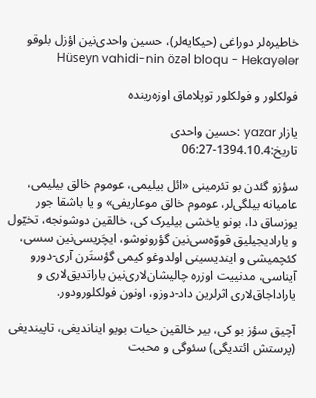خاطیره‌لر دوراغی (حیکایه‌لر)، حسین واحدی‌نین اؤزل بلوقو Hüseyn vahidi-nin özəl bloqu - Hekayələr

فولکلور و فولکلور توپلاماق اوزه‌رینده

یازار yazar :حسین واحدى
تاریخ:1394.10.4-06:27

سؤزو گئدن بو تئرمینی «ائل بیلیمی، عوموم خالق بیلیمی، عامیانه بیلگی‌لر، عوموم خالق موعاریفی» و یا باشقا جور یوزساق دا، بونو یاخشی بیلیرک کی، خالقین دوشونجه، تخیّول و یارادیجیلیق قووّه‌سی‌نین گؤرونوشو، ایچَریسی‌نین سسی، کئچمیشی و ایندیسینی اولدوغو کیمی گؤستَرن آری-دورو آیناسی، مدنییت اوزره چالیشان‌لاری‌نین یاراتدیق‌لاری و یاراداجاق‌لاری اثرلرین داد-دوزو، اونون فولکلورودور.

آچیق سؤز بو کی، بیر خالقین حیات بویو ایناندیغی، تاپیندیغی (پرستش ائتدیگی) سئوگی و محبت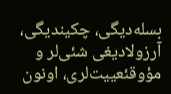بسله‌دیگی، چکیندیگی، آرزولادیغی شئی‌لر و مؤوقئعییت‌لری، اونون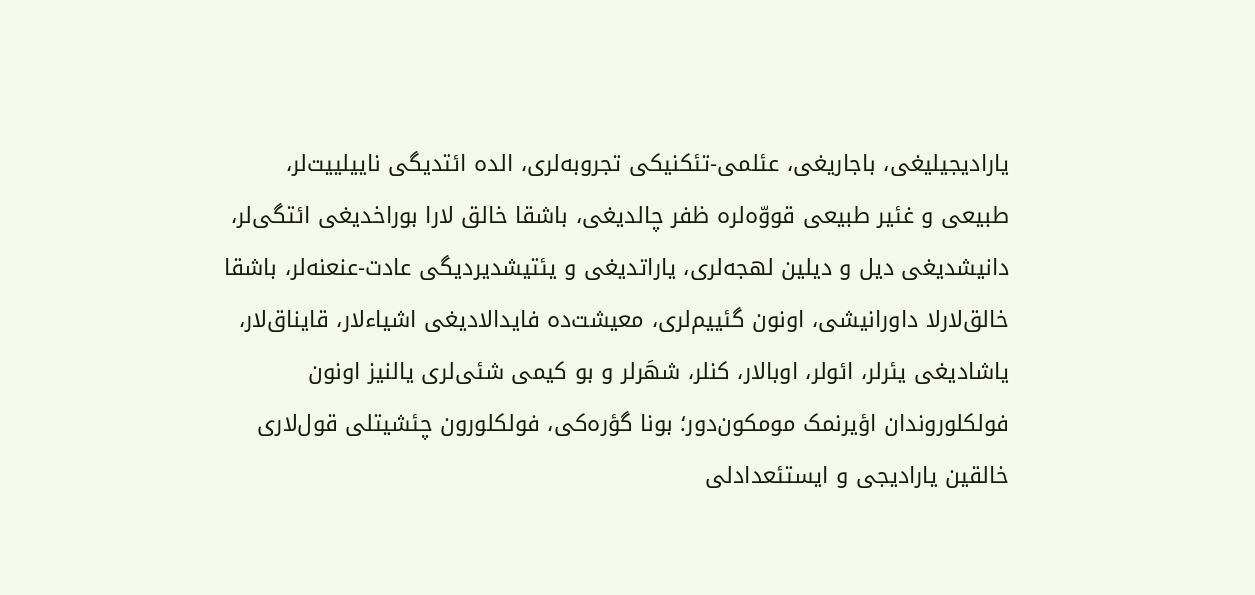یارادیجیلیغی، باجاریغی، عئلمی-تئکنیکی تجروبه‌لری، الده ائتدیگی ناییلییت‌لر، طبیعی و غئیر طبیعی قووّه‌لره ظفر چالدیغی، باشقا خالق لارا بوراخدیغی ائتگی‌لر، دانیشدیغی دیل و دیلین لهجه‌لری، یاراتدیغی و یئتیشدیردیگی عادت-عنعنه‌لر، باشقا خالق‌لارلا داورانیشی، اونون گئییم‌لری، معیشت‌ده فایدالادیغی اشیاءلار، قایناق‌لار، یاشادیغی یئرلر، ائولر، اوبالار، کنلر، شهَرلر و بو کیمی شئی‌لری یالنیز اونون فولکلوروندان اؤیرنمک مومکون‌دور؛ بونا گؤره‌کی، فولکلورون چئشیتلی قول‌لاری خالقین یارادیجی و ایستئعدادلی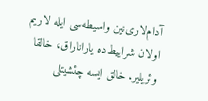آدام‌لاری‌نین واسیطه‌سی ایله لاریم اولان شراییط‌ده یاراناراق، خالقا وئریلیر. خالق ایسه چئشیتلی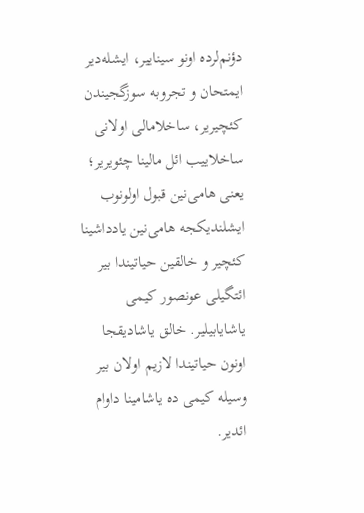دؤنم‌لرده اونو سیناییر، ایشله‌دیر ایمتحان و تجروبه سوزگجیندن کئچیریر، ساخلامالی اولانی ساخلاییب ائل مالینا چئویریر؛ یعنی هامی‌نین قبول اولونوب ایشلندیکجه هامی‌نین یادداشینا کئچیر و خالقین حیاتیندا بیر ائتگیلی عونصور کیمی یاشایابیلیر. خالق یاشادیقجا اونون حیاتیندا لازیم اولان بیر وسیله کیمی ده یاشامینا داوام ائدیر.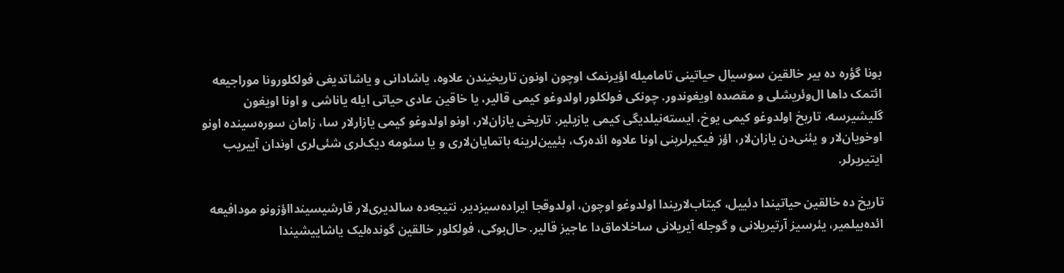بونا گؤره ده بیر خالقین سوسیال حیاتینی تامامیله اؤیرنمک اوچون اونون تاریخیندن علاوه، یاشادانی و یاشاتدیغی فولکلورونا موراجیعه ائتمک داها ال‌وئریشلی و مقصده اویغوندور. چونکی فولکلور اولدوغو کیمی قالیر، یا خاقین عادی حیاتی ایله یاناشی و اونا اویغون گلیشیرسه، تاریخ اولدوغو کیمی یوخ، ایسته‌نیلدیگی کیمی یازیلیر. تاریخی یازان‌لار، اونو اولدوغو کیمی یازارلار سا، زامان سوره‌سینده اونو اوخویان‌لار و یئنی‌دن یازان‌لار، اؤز فیکیرلرینی اونا علاوه ائده‌رک، بئیین‌لرینه باتمایان‌لاری و یا سئومه دیک‌لری شئی‌لری اوندان آییریب ایتیریرلر.

تاریخ ده خالقین حیاتیندا دئییل، کیتاب‌لاریندا اولدوغو اوچون، اولدوقجا ایراده‌سیزدیر. نتیجه‌ده سالدیری‌لار قارشیسیندااؤزونو مودافیعه ائده‌بیلمیر، یئرسیز آرتیریلانی و گوجله آیریلانی ساخلاماق‌دا عاجیز قالیر. حال‌بوکی، فولکلور خالقین گونده‌لیک یاشاییشیندا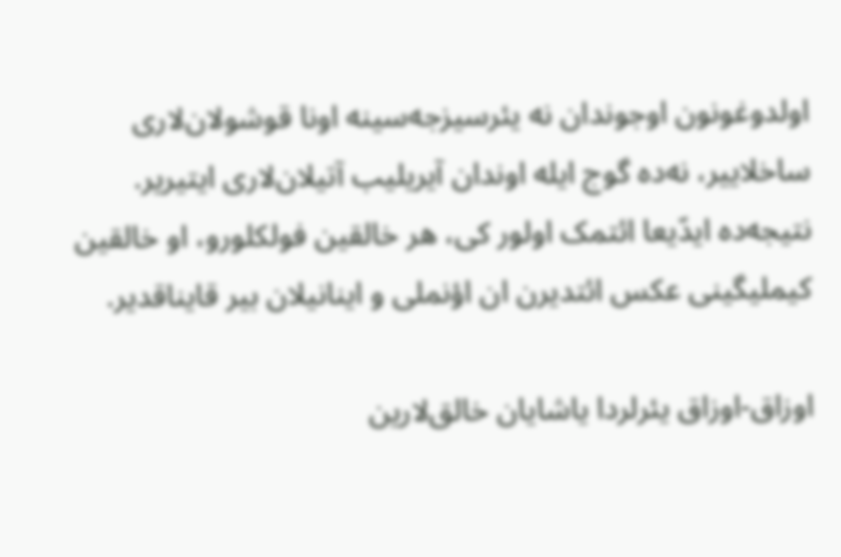اولدوغونون اوجوندان نه یئرسیزجه‌سینه اونا قوشولان‌لاری ساخلاییر، نه‌ده گوج ایله اوندان آیریلیب آتیلان‌لاری ایتیریر. نتیجه‌ده ایدّیعا ائتمک اولور کی، هر خالقین فولکلورو، او خالقین کیملیگینی عکس ائتدیرن ان اؤنملی و اینانیلان بیر قایناقدیر.

اوزاق-اوزاق یئرلردا یاشایان خالق‌لارین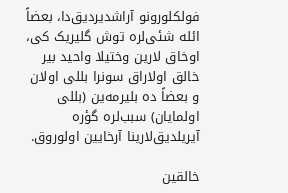فولکلورونو آراشدیردیق‌دا، بعضاً ائله شئی‌لره توش گلیریک کی، اوخاق لارین وختیلا واحید بیر خالق اولاراق سونرا بللی اولان و بعضاً ده بلیرمه‌ین (بللی اولمایان) سبب‌لره گؤره آیریلدیق‌لارینا آرخایین اولوروق.

خالقین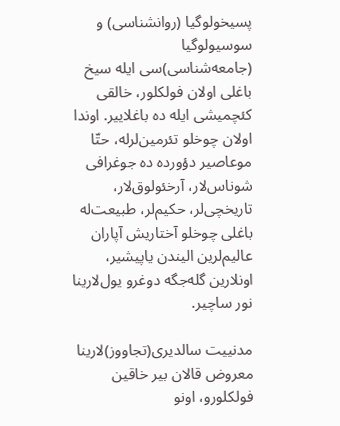پسیخولوگیا (روانشناسی) و سوسیولوگیا (جامعه‌شناسی)سی ایله سیخ باغلی اولان فولکلور، خالقی کئچمیشی ایله ده باغلاییر. اوندا اولان چوخلو تئرمین‌لرله، حتّا موعاصیر دؤورده ده جوغرافی شوناس‌لار، آرخئولوق‌لار، تاریخچی‌لر، حکیم‌لر، طبیعت‌له باغلی چوخلو آختاریش آپاران عالیم‌لرین الیندن یاپیشیر، اونلارین گله‌جگه دوغرو یول‌لارینا نور ساچیر.

مدنییت سالدیری(تجاووز)لارینا معروض قالان بیر خاقین فولکلورو، اونو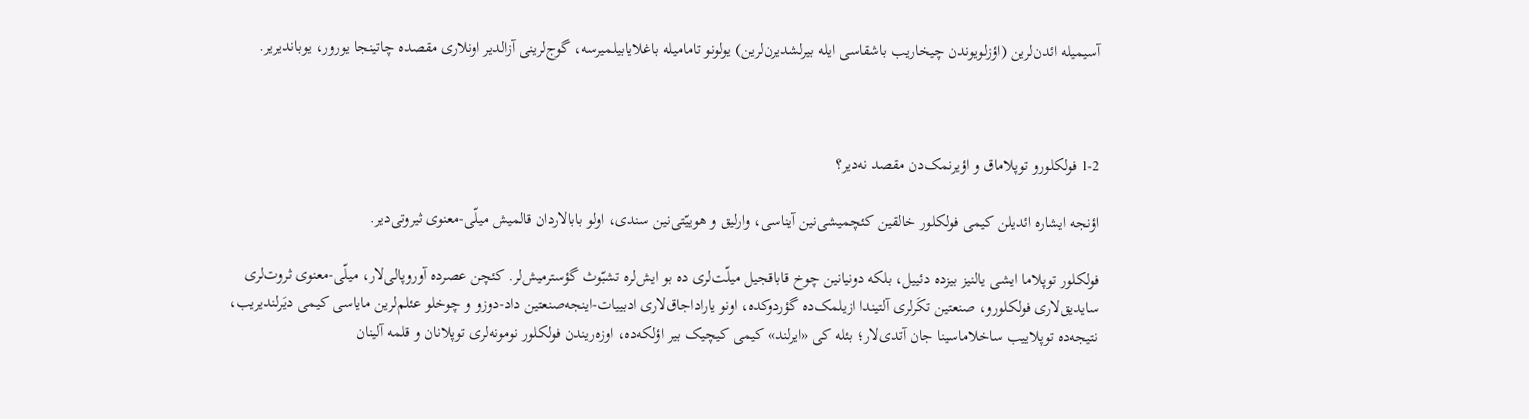آسیمیله ائدن‌لرین (اؤزلویوندن چیخاریب باشقاسی‌ ایله بیرلشدیرن‌لرین) یولونو تامامیله باغلایابیلمیرسه، گوج‌لرینی آزالدیر اونلاری مقصده چاتینجا یورور، یوباندیریر.



1-2 فولکلورو توپلاماق و اؤیرنمک‌دن مقصد نه‌دیر؟

اؤنجه ایشاره ائدیلن کیمی فولکلور خالقین کئچمیشی‌نین آیناسی، وارلیق و هوییّتی‌نین سندی، اولو بابالاردان قالمیش میلّی-معنوی ثیروتی‌دیر.

فولکلور توپلاما ایشی یالنیز بیزده دئییل، بلکه دونیانین چوخ قاباقجیل میلّت‌لری ده بو ایش‌لره تشبّوث گؤسترمیش‌لر. کئچن عصرده آوروپالی‌لار، میلّی-معنوی ثروت‌لری سایدیق‌لاری فولکلورو، صنعتین تکَرلری آلتیندا ازیلمک‌ده گؤردوکده، اونو یاراداجاق‌لاری ادبییات-اینجه‌صنعتین داد-دوزو و چوخلو عئلم‌لرین مایاسی کیمی دیَرلندیریب، نتیجه‌ده توپلاییب ساخلاماسینا جان آتدی‌لار؛ بئله‌ کی «ایرلند» کیمی کیچیک بیر اؤلکه‌ده، اوزه‌ریندن فولکلور نومونه‌لری توپلانان و قلمه آلینان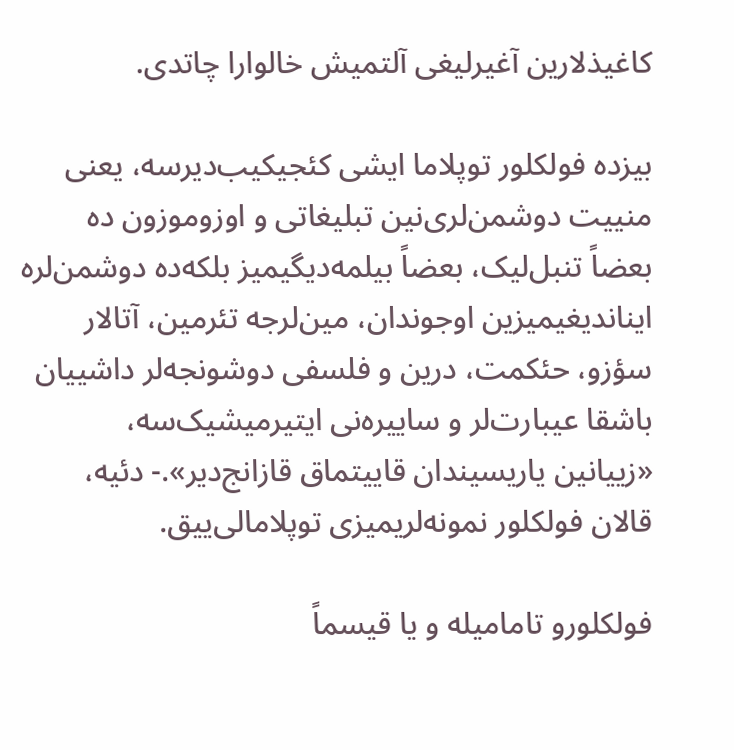کاغیذ‌لارین آغیرلیغی آلتمیش خالوارا چاتدی.

بیزده فولکلور توپلاما ایشی کئجیکیب‌دیرسه، یعنی منییت دوشمن‌لری‌نین تبلیغاتی و اوزوموزون ده بعضاً تنبل‌لیک، بعضاً بیلمه‌دیگیمیز بلکه‌ده دوشمن‌لره ایناندیغیمیزین اوجوندان، مین‌لرجه تئرمین، آتالار سؤزو، حئکمت، درین و فلسفی دوشونجه‌لر داشییان باشقا عیبارت‌لر و ساییره‌نی ایتیرمیشیک‌سه، «زییانین یاریسیندان قاییتماق قازانج‌دیر».- دئیه، قالان فولکلور نمونه‌لریمیزی توپلامالی‌ییق.

فولکلورو تامامیله و یا قیسماً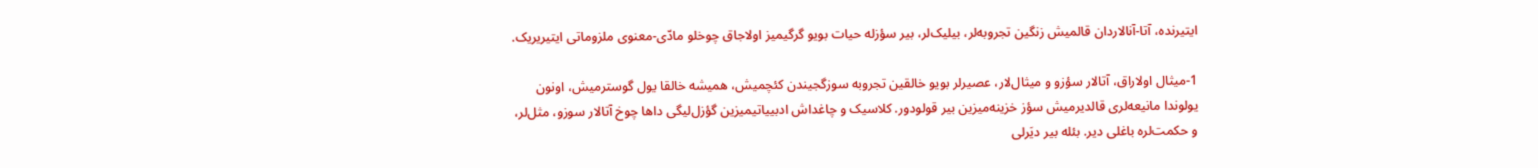ایتیرنده، آتا-آنالاردان قالمیش زنگین تجروبه‌لر، بیلیک‌لر، بیر سؤزله حیات بویو گرگیمیز اولاجاق چوخلو مادّی-معنوی ملزوماتی ایتیریریک.

1-میثال اولاراق، آتالار سؤزو و میثال‌لار، عصیرلر بویو خالقین تجروبه سوزگجیندن کئچمیش، همیشه خالقا یول گوسترمیش، اونون یولوندا مانیعه‌لری قالدیرمیش سؤز خزینه‌میزین بیر قولودور. کلاسیک و چاغداش ادبییاتیمیزین گؤزل‌لیگی داها چوخ آتالار سوزو، مثل‌لر، و حکمت‌لره باغلی دیر. بئله بیر دیَرلی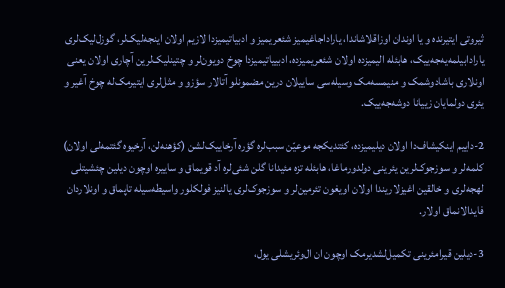ثیروتی ایتیرنده و یا اوندان اوزاقلاشاندا، یاراداجاغیمیز شئعریمیز و ادبیاتیمیزدا لازیم اولان اینجه‌لیک‌لر، گوزل‌لیک‌لری یارادابیلمه‌یه‌جه‌ییک، هابئله الیمیزده اولان شئعریمیزده، ادبییاتیمیزدا چوخ دویون‌لر و چتینلیک‌لرین آچاری اولان یعنی اونلاری باشادوشمک و منیمسه‌مک وسیله‌سی ساییلان درین مضمونلو آتالار سؤزو و مثل‌لری ایتیرمک‌له چوخ آغیر و یئری دولمایان زییانا دوشه‌جه‌ییک.

2-داییم اینکیشاف‌دا اولان دیلیمیزده، کئتدیکجه موعیّن سبب‌لره گؤره آرخاییک‌لشن (کؤهنه‌لن، آرخیوه گئتمه‌لی اولان) کلمه‌لر و سوزجوک‌لرین یئرینی دولدورماغا، هابئله تزه مئیدانا گلن شئی‌لره آد قویماق و ساییره اوچون دیلین چئشیتلی لهجه‌لری و خالقین اغیزلاریندا اولان اویغون تئرمین‌لر و سوزجوک‌لری یالنیز فولکلور واسیطه‌سیله تاپماق و اونلاردان فایدالانماق اولار.

3-دیلین قیرامئرینی تکمیل‌لشدیرمک اوچون ان ال‌وئریشلی یول،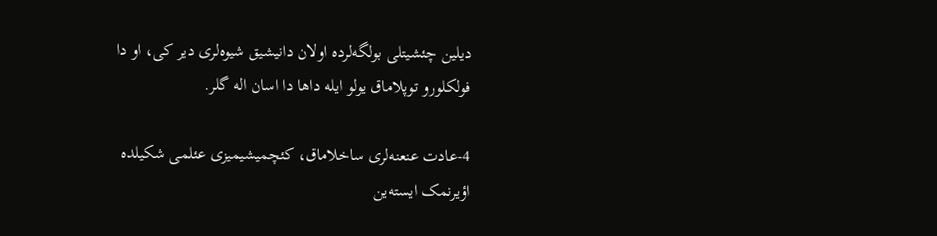دیلین چئشیتلی بولگه‌لرده اولان دانیشیق شیوه‌لری دیر کی، او دا فولکلورو توپلاماق یولو ایله داها دا اسان اله گلر.

4-عادت عنعنه‌لری ساخلاماق، کئچمیشیمیزی عئلمی شکیلده اؤیرنمک ایسته‌ین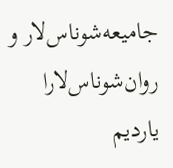جامیعه‌شوناس‌لار و روان‌شوناس‌لارا یاردیم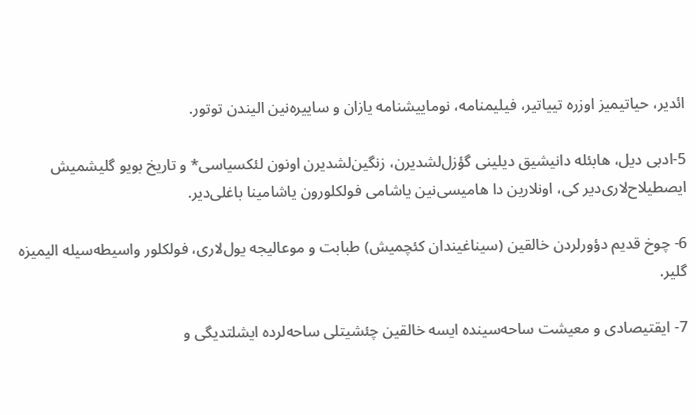ائدیر، حیاتیمیز اوزره تییاتیر، فیلیمنامه، نوماییشنامه یازان و ساییره‌نین الیندن توتور.

5-ادبی دیل، هابئله دانیشیق دیلینی گؤزل‌لشدیرن، زنگین‌لشدیرن اونون لئکسیاسی* و تاریخ بویو گلیشمیش ایصطیلاح‌لاری‌دیر کی، اونلارین دا هامیسی‌نین یاشامی فولکلورون یاشامینا باغلی‌دیر.

6- چوخ قدیم دؤورلردن خالقین (سیناغیندان کئچمیش) طبابت و موعالیجه یول‌لاری، فولکلور واسیطه‌سیله الیمیزه گلیر.

7- ایقتیصادی و معیشت ساحه‌سینده ایسه خالقین چئشیتلی ساحه‌لرده ایشلتدیگی و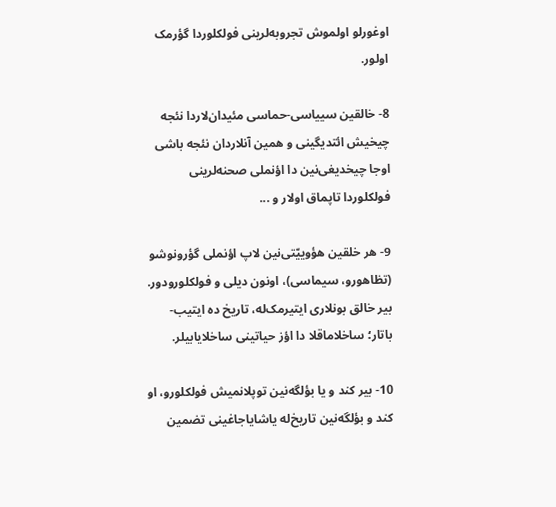اوغورلو اولموش تجروبه‌لرینی فولکلوردا گؤرمک اولور.

8- خالقین سییاسی-حماسی مئیدان‌لاردا نئجه چیخیش ائتدیگینی و همین آنلاردان نئجه باشی اوجا چیخدیغی‌نین دا اؤنملی صحنه‌لرینی فولکلوردا تاپماق اولار و ...

9- هر خلقین هؤوییّتی‌نین لاپ اؤنملی گؤرونوشو (تظاهورو، سیماسی)، اونون دیلی و فولکلورودور. بیر خالق بونلاری ایتیرمک‌له، تاریخ ده ایتیب-باتار؛ ساخلاماقلا دا اؤز حیاتینی ساخلایا‌بیلر.

10- بیر کند و یا بؤلگه‌نین توپلانمیش فولکلورو، او کند و بؤلگه‌نین تاریخ‌له یاشایاجاغینی تضمین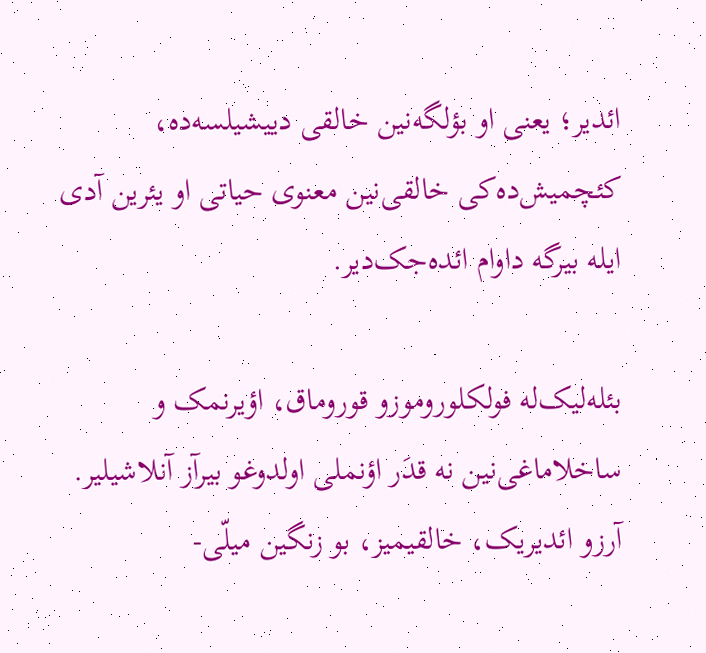ائدیر؛ یعنی او بؤلگه‌نین خالقی دییشیلسه‌ده، کئچمیش‌ده‌کی خالقی‌نین معنوی حیاتی او یئرین آدی ایله بیرگه داوام ائده‌جک‌دیر.

بئله‌لیک‌له فولکلوروموزو قوروماق، اؤیرنمک و ساخلاماغی‌نین نه قدَر اؤنملی اولدوغو بیرآز آنلاشیلیر. آرزو ائدیریک، خالقیمیز، بو زنگین میلّی-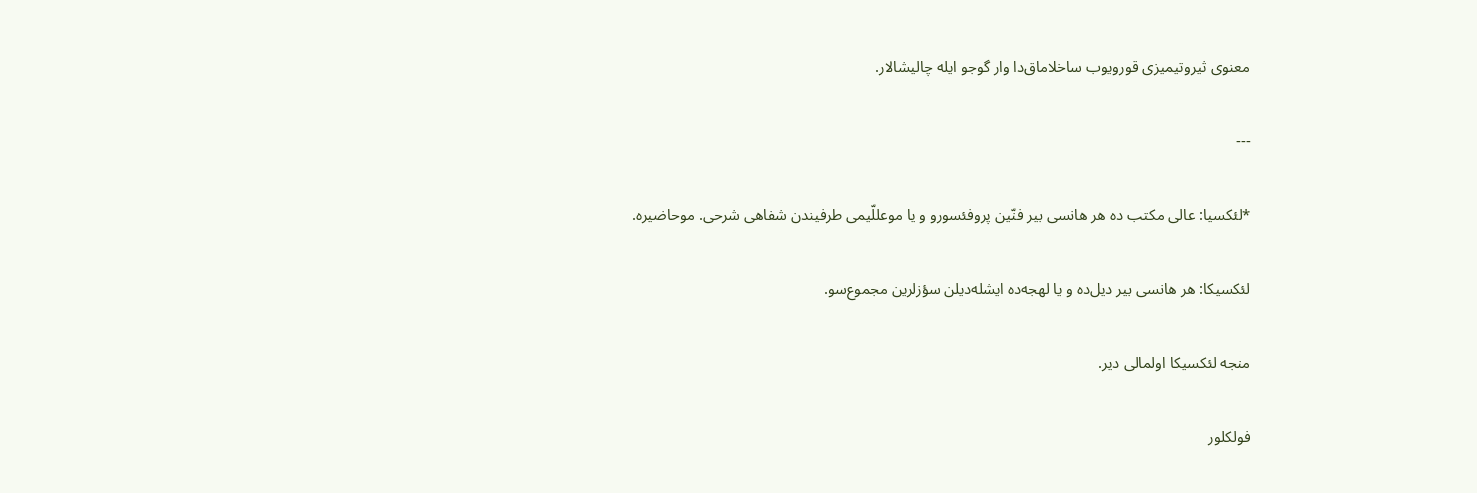معنوی ثیروتیمیزی قورویوب ساخلاماق‌دا وار گوجو ایله چالیشالار.

---

*لئکسیا: عالی مکتب ده هر هانسی بیر فنّین پروفئسورو و یا موعللّیمی طرفیندن شفاهی شرحی. موحاضیره.

لئکسیکا: هر هانسی بیر دیل‌ده و یا لهجه‌ده ایشله‌دیلن سؤزلرین مجموع‌سو.

منجه لئکسیکا اولمالی دیر.

فولکلور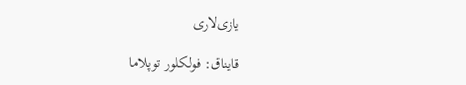یازی‌لاری

قایناق: فولکلور توپلاما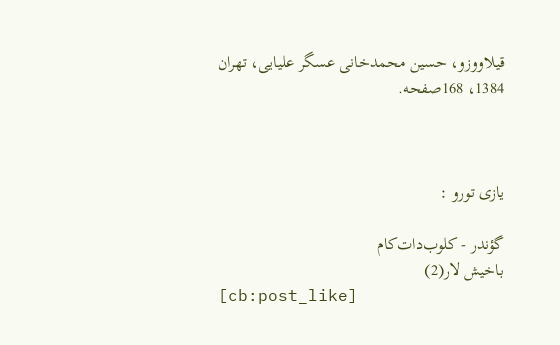قیلاووزو، حسین محمدخانی عسگر علیایی، تهران 1384، 168صفحه.



یازی تورو :

گؤندر - کلوب‌دات‌کام
باخیش لار(2)
[cb:post_like]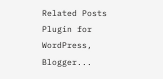Related Posts Plugin for WordPress, Blogger...